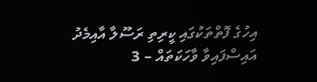އިހުގެ ފޮތްތަކުގައި ކީރިތި ރަސޫލާ އާއިމެދު އައިސްފައިވާ ވާހަކަތައް – 3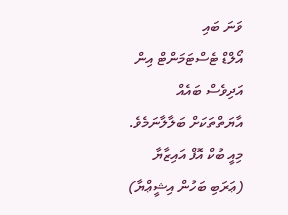ވަނަ ބައި
އޯލްޑް ޓެސްޓަމަންޓް އިން އަދިވެސް ބައެއް އާޔަތްތަކަށް ބަލާލާނަމެވެ.
މިއީ ބުކް އޮފް އައިޒާޔާ (ޢަރަބި ބަހުން އިޝީޢްޔާ)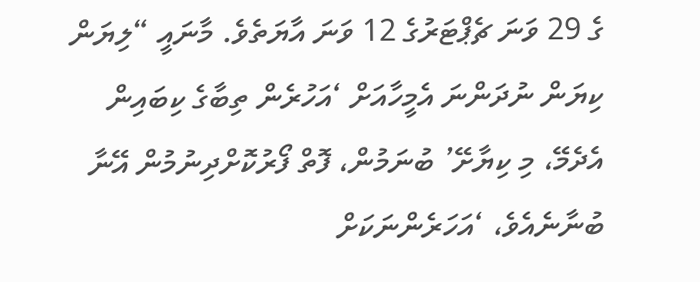ގެ 29 ވަނަ ޗެޕްޓަރުގެ 12 ވަނަ އާޔަތެވެ. މާނައީ “ލިޔަން ކިޔަން ނުދަންނަ އެމީހާއަށް ‘އަހުރެން ތިބާގެ ކިބައިން އެދެމޭ، މި ކިޔާށޭ’ ބުނަމުން، ފޮތް ފޯރުކޮށްދިނުމުން އޭނާ ބުނާނެއެވެ، ‘އަހަރެންނަކަށް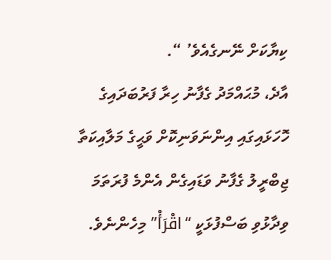ކިޔާކަށް ނޭނގެއެވެ’ “.
އާދެ، މުޙައްމަދު ގެފާނު ހިރާ ފަރުބަދައިގެ ހޮހަޅައިގައި އިންނަވަނިކޮށް ވަޙީގެ މަލާއިކަތާ ޖިބްރީލު ގެފާނު ވަޑައިގެން އެންމެ ފުރަތަމަ ވިދާޅުވި ބަސްފުޅަކީ “اقْرَأْ” މިހެންނެވެ.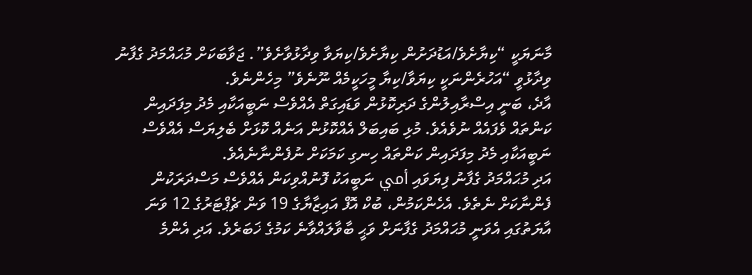މާނަޔަކީ “ކިޔާށެވެ/އަޑުދަށުން ކިޔާށެވެ/ކިޔަވާ ވިދާޅުވާށެވެ”. ޖަވާބަކަށް މުޙައްމަދު ގެފާނު ވިދާޅުވީ “އަހުރެންނަކީ ކިޔަވާ/ކިޔާ މީހަކީމެއް ނޫނެވެ” މިހެންނެވެ.
އާދެ، ބަނީ އިސްރާއިލުންގެ ދަރިކޮޅުން ވަޑައިގަތް އެއްވެސް ނަބީއަކާއި މެދު މިފަދައިން ކަންތައް ވެފައެއް ނުވެއެވެ. މުޅި ބައިބަލް އެއްކޮޅުން އަނެއް ކޮޅަށް ބެލިޔަސް އެއްވެސް ނަބީއަކާއި މެދު މިފަދައިން ކަންތައް ހިނގި ކަމަކަށް ނުފެންނާނެއެވެ.
އަދި މުޙައްމަދު ގެފާނު ފިޔަވައި أمي ނަބީއަކު ފޮނުއްވިކަން އެއްވެސް މަސްދަރަކުން ފެންނާކަށް ނެތެވެ. އެހެންކަމުން، ބުކް އޮފް އައިޒާޔާގެ 19 ވަން ޗެޕްޓަރުގެ 12 ވަނަ އާޔަތުގައި އެވަނީ މުޙައްމަދު ގެފާނަށް ވަޙީ ބާވާލައްވާނެ ކަމުގެ ޚަބަރެވެ. އަދި އެންމެ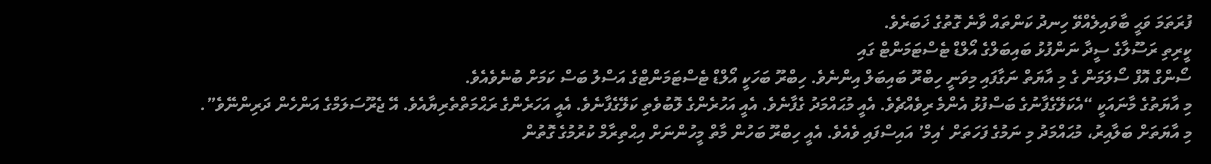ފުރަތަމަ ވަޙީ ބާވައިލެއްވޭ ހިނދު ކަންތައް ވާނެ ގޮތުގެ ޚަބަރެވެ.
ކީރިތި ރަސޫލާގެ ސީދާ ނަންފުޅު ބައިބަލްގެ އޯލްޑް ޓެސްޓަމަންޓް ގައި
ސޯންގް އޮފް ސޯލަމަން ގެ މި އާޔަތް ނަގާފައި މިވަނީ ހިބްރޫ ބައިބަލް އިންނެވެ. ހިބްރޫ ބަހަކީ އޯލްޑް ޓެސްޓަމަންޓްގެ އަސްލު ބަސް ކަމަށް ބުނެވެއެވެ.
މި އާޔަތުގެ މާނައަކީ “އެކަލޭގެފާނުގެ ބަސްފުޅު އެންމެ ރިވެއްޗެވެ. އެއީ މުޙައްމަދު ގެފާނެވެ. އެއީ އަހުރެންގެ ލޮބުވެތި ކަލޭގެފާނެވެ. އެއީ އަހަރެންގެ ރަޙްމަތްތެރިޔާއެވެ. އޭ ޖެރޫސަލަމްގެ އަންހެން ދަރިންނޭވެ”.
މި އާޔަތަށް ބަލާއިރު، މުޙައްމަދު މި ނަމުގެ ފަހަތަށް ‘އިމް’ އައިސްފައި ވެއެވެ. އެއީ ހިބްރޫ ބަހުން މާތް މީހުންނަށް އިޙްތިރާމް ކުރުމުގެ ގޮތުން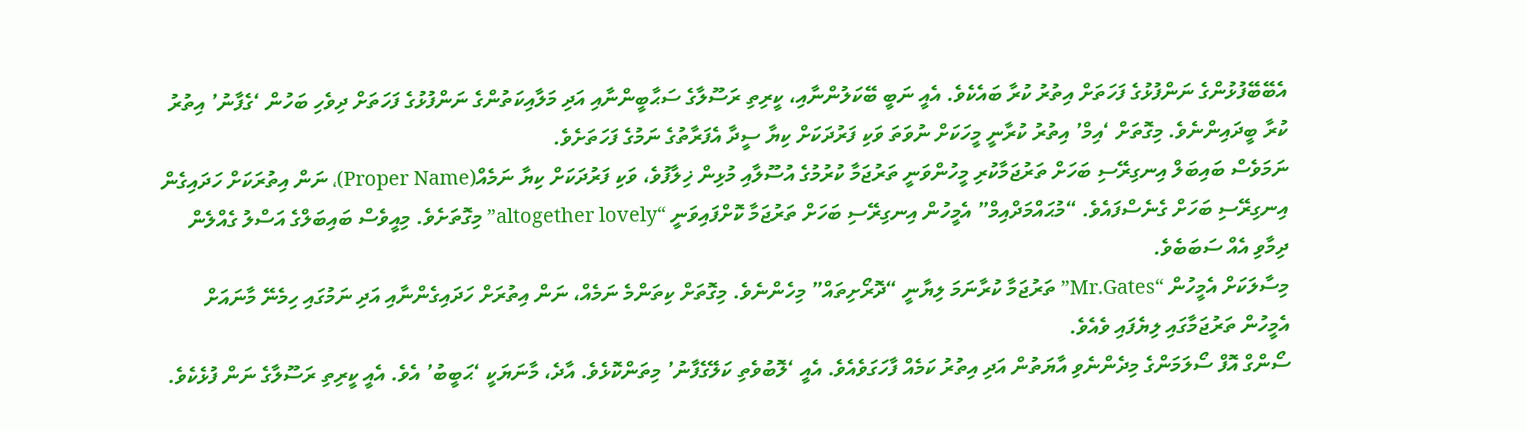އެބޭބޭފުޅުންގެ ނަންފުޅުގެ ފަހަތަށް އިތުރު ކުރާ ބައެކެވެ. އެއީ ނަބީ ބޭކަލުންނާއި، ކީރިތި ރަސޫލާގެ ސަޙާބީންނާއި އަދި މަލާއިކަތުންގެ ނަންފުޅުގެ ފަހަތަށް ދިވެހި ބަހުން ‘ގެފާނު’ އިތުރު ކުރާ ބީދައިންނެވެ. މިގޮތަށް ‘އިމް’ އިތުރު ކުރާނީ މީހަކަށް ނުވަތަ ވަކި ފަރުދަކަށް ކިޔާ ސީދާ އެފަރާތުގެ ނަމުގެ ފަހަތަށެވެ.
ނަމަވެސް ބައިބަލް އިނގިރޭސި ބަހަށް ތަރުޖަމާކުރި މީހުންވަނީ ތަރުޖަމާ ކުރުމުގެ އުސޫލާއި މުޅިން ޚިލާފުވެ، ވަކި ފަރުދަކަށް ކިޔާ ނަމެއް(Proper Name)، ނަން އިތުރަކަށް ހަދައިގެން އިނގިރޭސި ބަހަށް ގެނެސްފައެވެ. “މުޙައްމަދްއިމް” އެމީހުން އިނގިރޭސި ބަހަށް ތަރުޖަމާ ކޮށްފައިވަނީ “altogether lovely” މިގޮތަށެވެ. މިއީވެސް ބައިބަލްގެ އަސްލު ގެއްލެން ދިމާވި އެއް ސަބަބެވެ.
މިސާލަކަށް އެމީހުން “Mr.Gates” ތަރުޖަމާ ކުރާނަމަ ލިޔާނީ “ދޮރޯށިތައް” މިހެންނެވެ. މިގޮތަށް ކިތަންމެ ނަމެއް، ނަން އިތުރަށް ހަދައިގެންނާއި އަދި ނަމުގައި ހިމެނޭ މާނައަށް އެމީހުން ތަރުޖަމާގައި ލިޔެފައި ވެއެވެ.
ސޯންގް އޮފް ސޯލަމަންގެ މިދެންނެވި އާޔަތުން އަދި އިތުރު ކަމެއް ފާހަގަވެއެވެ. އެއީ ‘ލޮބުވެތި ކަލޭގެފާނު’ މިތަންކޮޅެވެ. އާދެ، މާނަޔަކީ ‘ޙަބީބު’ އެވެ. އެއީ ކީރިތި ރަސޫލާގެ ނަން ފުޅެކެވެ.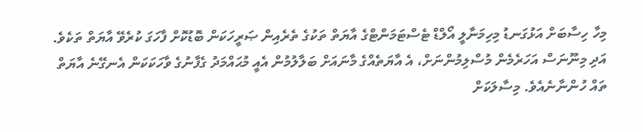މިހާ ހިސާބަށް އަޅުގަނޑު މިހިމަނާލީ އޯލްޑް ޓެސްޓަމަންޓްގެ އާޔަތް ތަކުގެ ތެރެއިން ޞަރީހަކަން ބޮޑުކޮށް ފާހަގަ ކުރެވޭ އާޔަތް ތަކެވެ. އަދި މިނޫނަސް އަހަރެމެން މުސްލިމުންނަށް، އެ އާޔަތެއްގެ މާނައަށް ބަލާލުމުން އެއީ މުޙައްމަދު ގެފާނުގެ ވާހަކަކަން އެނގޭނެ އާޔަތް ތައް ހުންނާނެއެވެ. މިސާލަކަށް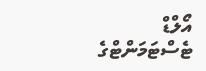އޯލްޑް ޓެސްޓަމަންޓްގެ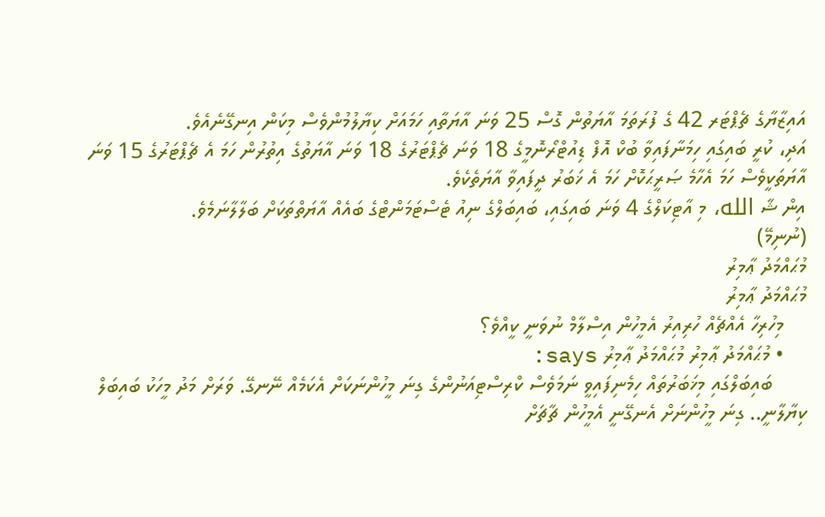އައިޒާޔާގެ ޗެޕްޓަރ 42 ގެ ފުރަތަމަ އާޔަތުން ގޮސް 25 ވަނަ އާޔަތާއި ހަމައަށް ކިޔާލުމުންވެސް މިކަން އިނގޭނެއެވެ.
އަދި، ކުރީ ބައިގައި ހިމަނާފައިވާ ބުކް އޮފް ޑިއުޓްރޯނޮމީގެ 18 ވަނަ ޗެޕްޓަރުގެ 18 ވަނަ އާޔަތުގެ އިތުރުން ހަމަ އެ ޗެޕްޓަރުގެ 15 ވަނަ އާޔަތަކީވެސް ހަމަ އެހާމެ ޞަރީޙަކޮށް ހަމަ އެ ޚަބަރު ދީފައިވާ އާޔަތެކެވެ.
އިން ޝާ الله، މި އާޓިކަލްގެ 4 ވަނަ ބައިގައި، ބައިބަލްގެ ނިއު ޓެސްޓަމަންޓްގެ ބައެއް އާޔަތްތަކަށް ބަލާލާނަމެވެ.
(ނުނިމޭ)
މުޙައްމަދު ޢާމިރު
މުޙައްމަދު ޢާމިރު
    މިހުރިހާ އެއްޗެއް ހުރިއިރު އެމީހުން އިސްލާމް ނުވަނީ ކީއްވެ؟
    • މުޙައްމަދު ޢާމިރު މުޙައްމަދު ޢާމިރު says:
      ބައިބަލްގައި މިޚަބަރުތައް ހިމެނިފައިވީ ނަމަވެސް ކްރިސްޓިއަނުންގެ ގިނަ މީހުންނަކަށް އެކަމެއް ނޭނގޭ. ވަރަށް މަދު މީހަކު ބައިބަލް ކިޔާލާނީ.. ގިނަ މީހުންނަށް އެނގޭނީ އެމީހުން ޗާޗަށް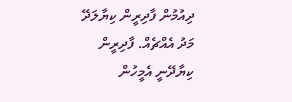ދިއުމުން ފާދިރީން ކިޔާލަދޭ މަދު އެއްޗެއް. ފާދިރީން ކިޔާދޭނީ އެމީހުން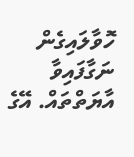ހޮވާލައިގެން ނަގާފައިވާ އާޔަތްތައް. އޭގެ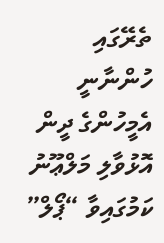ތެރޭގައި ހުންނާނީ އެމީހުންގެ ދީން އޮޅުވާލި މަލްޢޫނު ކަމުގައިވާ “ޕޯލް”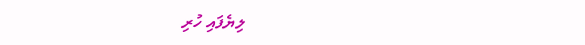ލިޔެފައި ހުރި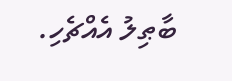ބާޠިލު އެއްޗެހި.